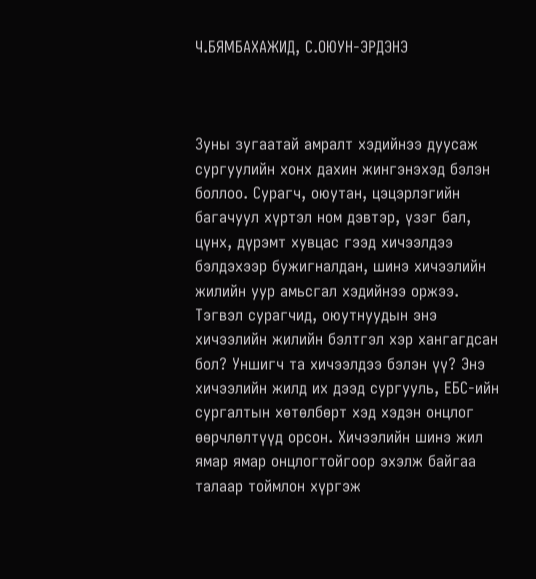Ч.БЯМБАХАЖИД, С.ОЮУН-ЭРДЭНЭ



Зуны зугаатай амралт хэдийнээ дуусаж сургуулийн хонх дахин жингэнэхэд бэлэн боллоо. Сурагч, оюутан, цэцэрлэгийн багачуул хүртэл ном дэвтэр, үзэг бал, цүнх, дүрэмт хувцас гээд хичээлдээ бэлдэхээр бужигналдан, шинэ хичээлийн жилийн уур амьсгал хэдийнээ оржээ. Тэгвэл сурагчид, оюутнуудын энэ хичээлийн жилийн бэлтгэл хэр хангагдсан бол? Уншигч та хичээлдээ бэлэн үү? Энэ хичээлийн жилд их дээд сургууль, ЕБС-ийн сургалтын хөтөлбөрт хэд хэдэн онцлог өөрчлөлтүүд орсон. Хичээлийн шинэ жил ямар ямар онцлогтойгоор эхэлж байгаа талаар тоймлон хүргэж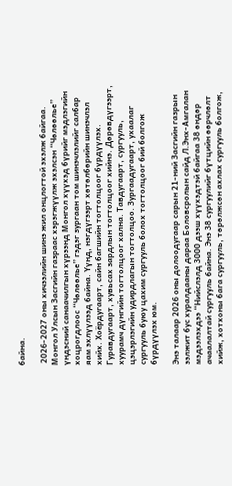байна.

 2026-2027 оны хичээлийн шинэ жил онцлогтой эхэлж байгаа. Монгол Улсын Засгийн газраас хэрэгжүүлж эхэлсэн “Чөлөөлье” үндэсний санаачилгын хүрээнд Монгол хүүхэд бүрийг мэдлэгийн хоцрогдлоос “Чөлөөлье” гэдэг зургаан том шинэчлэлийг салбар яам эхлүүлээд байна. Үүнд, нэгдүгээрт хөтөлбөрийн шинэчлэл хийх. Хоёрдугаарт, сайн багшийн тогтолцоог бүрдүүлэх. Гуравдугаарт, хувьсах зардлын тогтолцоог хийнэ. Дөрөвдүгээрт, хуурамч дүнгийн тогтолцоог хална. Тавдугаарт, сургууль, цэцэрлэгийн удирдлагын тогтолцоо. Зургаадугаарт, ухаалаг сургууль буюу цахим сургууль болох тогтолцоог бий болгож бүрдүүлэх юм.

Энэ талаар 2026 оны долоодугаар сарын 21-ний Засгийн газрын ээлжит бус хуралдааны дараа Боловсролын сайд Л.Энх-Амгалан мэдээлэхдээ “Нийслэлд 3000 дээш хүүхэдтэй байгаа 38 өндөр ачаалалтай сургууль байна. Энэ 38 сургуулийг бүтцийн өөрчлөлт хийж, хотхоны бага сургууль, төрөлжсөн ахлах сургууль болгож,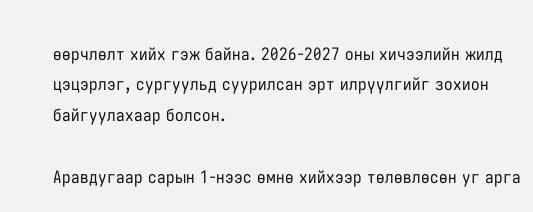өөрчлөлт хийх гэж байна. 2026-2027 оны хичээлийн жилд цэцэрлэг, сургуульд суурилсан эрт илрүүлгийг зохион байгуулахаар болсон.

Аравдугаар сарын 1-нээс өмнө хийхээр төлөвлөсөн уг арга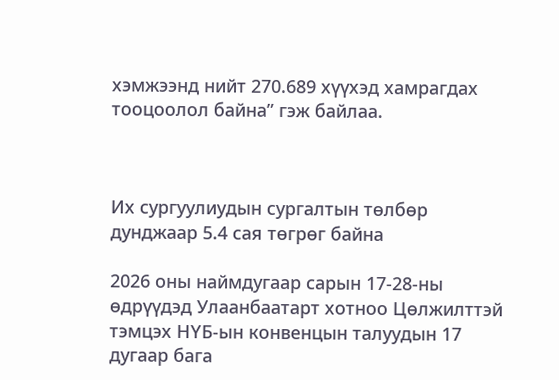хэмжээнд нийт 270.689 хүүхэд хамрагдах тооцоолол байна” гэж байлаа.



Их сургуулиудын сургалтын төлбөр дунджаар 5.4 сая төгрөг байна

2026 оны наймдугаар сарын 17-28-ны өдрүүдэд Улаанбаатарт хотноо Цөлжилттэй тэмцэх НҮБ-ын конвенцын талуудын 17 дугаар бага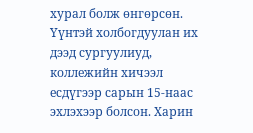хурал болж өнгөрсөн. Үүнтэй холбогдуулан их дээд сургуулиуд, коллежийн хичээл есдүгээр сарын 15-наас эхлэхээр болсон. Харин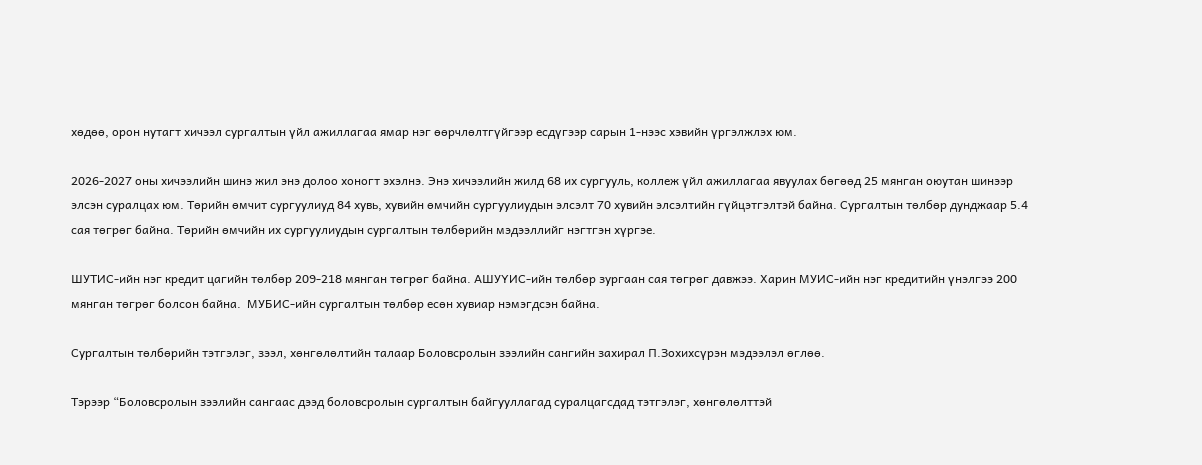хөдөө, орон нутагт хичээл сургалтын үйл ажиллагаа ямар нэг өөрчлөлтгүйгээр есдүгээр сарын 1-нээс хэвийн үргэлжлэх юм.

2026-2027 оны хичээлийн шинэ жил энэ долоо хоногт эхэлнэ. Энэ хичээлийн жилд 68 их сургууль, коллеж үйл ажиллагаа явуулах бөгөөд 25 мянган оюутан шинээр элсэн суралцах юм. Төрийн өмчит сургуулиуд 84 хувь, хувийн өмчийн сургуулиудын элсэлт 70 хувийн элсэлтийн гүйцэтгэлтэй байна. Сургалтын төлбөр дунджаар 5.4 сая төгрөг байна. Төрийн өмчийн их сургуулиудын сургалтын төлбөрийн мэдээллийг нэгтгэн хүргэе.

ШУТИС-ийн нэг кредит цагийн төлбөр 209-218 мянган төгрөг байна. АШУҮИС-ийн төлбөр зургаан сая төгрөг давжээ. Харин МУИС-ийн нэг кредитийн үнэлгээ 200 мянган төгрөг болсон байна.  МУБИС-ийн сургалтын төлбөр есөн хувиар нэмэгдсэн байна.

Сургалтын төлбөрийн тэтгэлэг, зээл, хөнгөлөлтийн талаар Боловсролын зээлийн сангийн захирал П.Зохихсүрэн мэдээлэл өглөө.

Тэрээр “Боловсролын зээлийн сангаас дээд боловсролын сургалтын байгууллагад суралцагсдад тэтгэлэг, хөнгөлөлттэй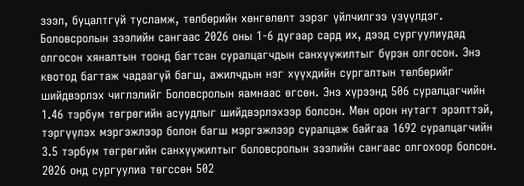зээл, буцалтгүй тусламж, төлбөрийн хөнгөлөлт зэрэг үйлчилгээ үзүүлдэг. Боловсролын зээлийн сангаас 2026 оны 1-6 дугаар сард их, дээд сургуулиудад олгосон хяналтын тоонд багтсан суралцагчдын санхүүжилтыг бүрэн олгосон. Энэ квотод багтаж чадаагүй багш, ажилчдын нэг хүүхдийн сургалтын төлбөрийг шийдвэрлэх чиглэлийг Боловсролын яамнаас өгсөн. Энэ хүрээнд 506 суралцагчийн 1.46 тэрбум төгрөгийн асуудлыг шийдвэрлэхээр болсон. Мөн орон нутагт эрэлттэй, тэргүүлэх мэргэжлээр болон багш мэргэжлээр суралцаж байгаа 1692 суралцагчийн 3.5 тэрбум төгрөгийн санхүүжилтыг боловсролын зээлийн сангаас олгохоор болсон. 2026 онд сургуулиа төгссөн 502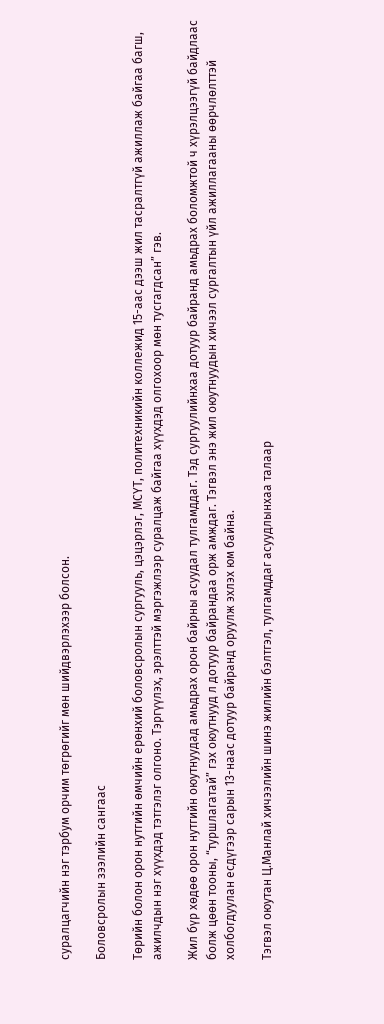суралцагчийн нэг тэрбум орчим төгрөгийг мөн шийдвэрлэхээр болсон.

Боловсролын зээлийн сангаас

Төрийн болон орон нутгийн өмчийн ерөнхий боловсролын сургууль, цэцэрлэг, МСҮТ, политехникийн коллежид 15-аас дээш жил тасралтгүй ажиллаж байгаа багш, ажилчдын нэг хүүхдэд тэтгэлэг олгоно. Тэргүүлэх, эрэлттэй мэргэжлээр суралцаж байгаа хүүхдэд олгохоор мөн тусгагдсан” гэв.

Жил бүр хөдөө орон нутгийн оюутнуудад амьдрах орон байрны асуудал тулгамддаг. Тэд сургуулийнхаа дотуур байранд амьдрах боломжтой ч хүрэлцээгүй байдлаас болж цөөн тооны, “туршлагатай” гэх оюутнууд л дотуур байрандаа орж амждаг. Тэгвэл энэ жил оюутнуудын хичээл сургалтын үйл ажиллагааны өөрчлөлттэй холбогдуулан есдүгээр сарын 13-наас дотуур байранд оруулж эхлэх юм байна.

Тэгвэл оюутан Ц.Манлай хичээлийн шинэ жилийн бэлтгэл, тулгамддаг асуудлынхаа талаар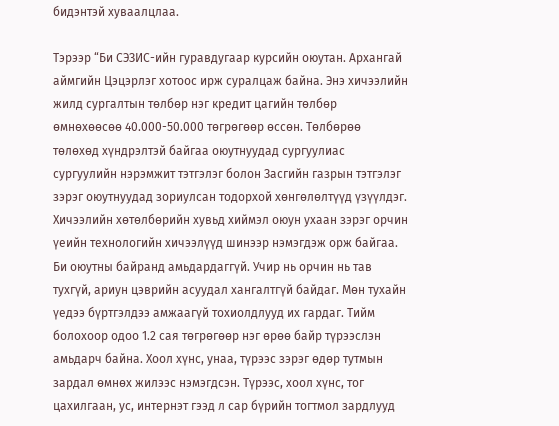бидэнтэй хуваалцлаа.

Тэрээр “Би СЭЗИC-ийн гуравдугаар курсийн оюутан. Архангай аймгийн Цэцэрлэг хотоос ирж суралцаж байна. Энэ хичээлийн жилд сургалтын төлбөр нэг кредит цагийн төлбөр өмнөхөөсөө 40.000-50.000 төгрөгөөр өссөн. Төлбөрөө төлөхөд хүндрэлтэй байгаа оюутнуудад сургуулиас сургуулийн нэрэмжит тэтгэлэг болон Засгийн газрын тэтгэлэг зэрэг оюутнуудад зориулсан тодорхой хөнгөлөлтүүд үзүүлдэг. Хичээлийн хөтөлбөрийн хувьд хиймэл оюун ухаан зэрэг орчин үеийн технологийн хичээлүүд шинээр нэмэгдэж орж байгаа. Би оюутны байранд амьдардаггүй. Учир нь орчин нь тав тухгүй, ариун цэврийн асуудал хангалтгүй байдаг. Мөн тухайн үедээ бүртгэлдээ амжаагүй тохиолдлууд их гардаг. Тийм болохоор одоо 1.2 сая төгрөгөөр нэг өрөө байр түрээслэн амьдарч байна. Хоол хүнс, унаа, түрээс зэрэг өдөр тутмын зардал өмнөх жилээс нэмэгдсэн. Түрээс, хоол хүнс, тог цахилгаан, ус, интернэт гээд л сар бүрийн тогтмол зардлууд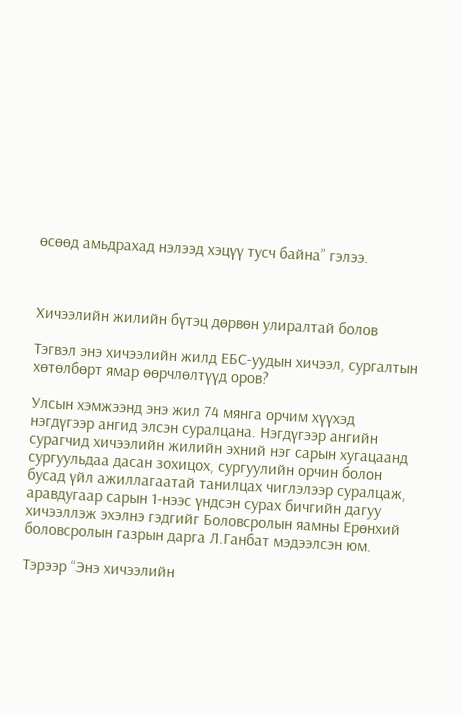өсөөд амьдрахад нэлээд хэцүү тусч байна” гэлээ.



Хичээлийн жилийн бүтэц дөрвөн улиралтай болов

Тэгвэл энэ хичээлийн жилд ЕБС-уудын хичээл, сургалтын хөтөлбөрт ямар өөрчлөлтүүд оров?

Улсын хэмжээнд энэ жил 74 мянга орчим хүүхэд нэгдүгээр ангид элсэн суралцана. Нэгдүгээр ангийн сурагчид хичээлийн жилийн эхний нэг сарын хугацаанд сургуульдаа дасан зохицох, сургуулийн орчин болон бусад үйл ажиллагаатай танилцах чиглэлээр суралцаж, аравдугаар сарын 1-нээс үндсэн сурах бичгийн дагуу хичээллэж эхэлнэ гэдгийг Боловсролын яамны Ерөнхий боловсролын газрын дарга Л.Ганбат мэдээлсэн юм.

Тэрээр “Энэ хичээлийн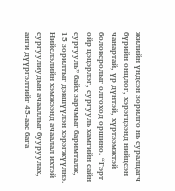жилийн үндсэн зорилго нь суралцагч бүрийн онцлог, хэрэгцээнд нийцсэн чанартай, үр дүнтэй, хүртээмжтэй боловсролыг олгоход оршино. “Гэрт ойр цэцэрлэг, сургууль хамгийн сайн сургууль” байх зарчмыг баримталж, 15 зорилтыг дэвшүүлэн хэрэгжүүлнэ. Нийслэлийн хэмжээнд ачаалал ихтэй сургуулиудын ачааллыг бууруулах, анги дүүргэлтийг 45-аас бага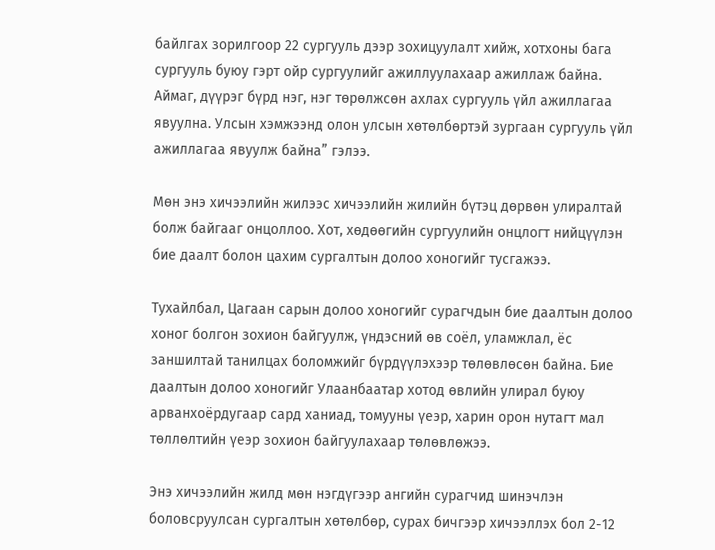байлгах зорилгоор 22 сургууль дээр зохицуулалт хийж, хотхоны бага сургууль буюу гэрт ойр сургуулийг ажиллуулахаар ажиллаж байна. Аймаг, дүүрэг бүрд нэг, нэг төрөлжсөн ахлах сургууль үйл ажиллагаа явуулна. Улсын хэмжээнд олон улсын хөтөлбөртэй зургаан сургууль үйл ажиллагаа явуулж байна” гэлээ.

Мөн энэ хичээлийн жилээс хичээлийн жилийн бүтэц дөрвөн улиралтай болж байгааг онцоллоо. Хот, хөдөөгийн сургуулийн онцлогт нийцүүлэн бие даалт болон цахим сургалтын долоо хоногийг тусгажээ.

Тухайлбал, Цагаан сарын долоо хоногийг сурагчдын бие даалтын долоо хоног болгон зохион байгуулж, үндэсний өв соёл, уламжлал, ёс заншилтай танилцах боломжийг бүрдүүлэхээр төлөвлөсөн байна. Бие даалтын долоо хоногийг Улаанбаатар хотод өвлийн улирал буюу арванхоёрдугаар сард ханиад, томууны үеэр, харин орон нутагт мал төллөлтийн үеэр зохион байгуулахаар төлөвлөжээ.

Энэ хичээлийн жилд мөн нэгдүгээр ангийн сурагчид шинэчлэн боловсруулсан сургалтын хөтөлбөр, сурах бичгээр хичээллэх бол 2-12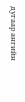дугаар ангийн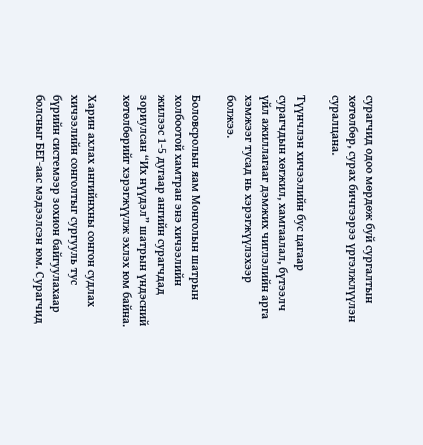сурагчид одоо мөрдөж буй сургалтын хөтөлбөр, сурах бичгээрээ үргэлжлүүлэн суралцана.

Түүнчлэн хичээлийн бус цагаар сурагчдын хөгжил, хамгаалал, бүтээлч үйл ажиллагааг дэмжих чиглэлийн арга хэмжээг тусад нь хэрэгжүүлэхээр болжээ.

Боловсролын яам Монголын шатрын холбоотой хамтран энэ хичээлийн жилээс 1-5 дугаар ангийн сурагчдад зориулсан “Их нүүдэл” шатрын үндэсний хөтөлбөрийг хэрэгжүүлж эхлэх юм байна.

Харин ахлах ангийнхны сонгон судлах хичээлийн сонголтыг сургууль тус бүрийн системээр зохион байгуулахаар болсныг БЕГ-аас мэдээлсэн юм. Сурагчид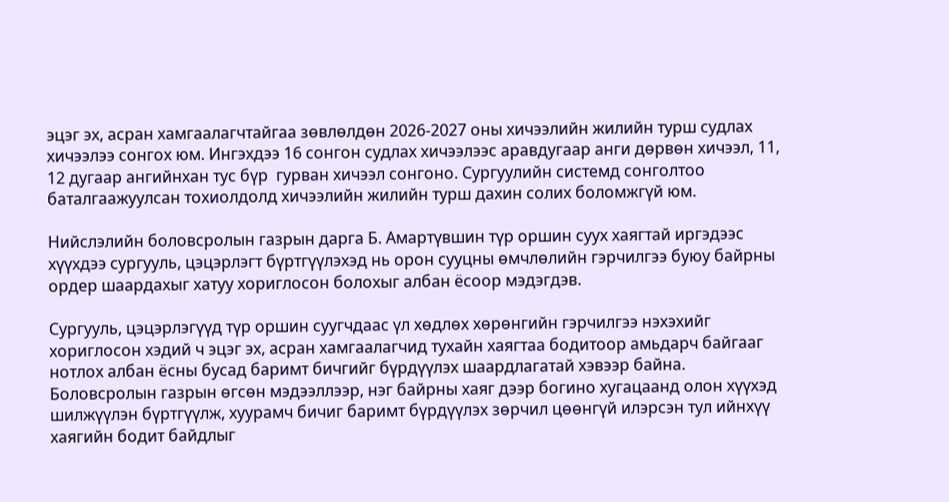эцэг эх, асран хамгаалагчтайгаа зөвлөлдөн 2026-2027 оны хичээлийн жилийн турш судлах хичээлээ сонгох юм. Ингэхдээ 16 сонгон судлах хичээлээс аравдугаар анги дөрвөн хичээл, 11, 12 дугаар ангийнхан тус бүр  гурван хичээл сонгоно. Сургуулийн системд сонголтоо баталгаажуулсан тохиолдолд хичээлийн жилийн турш дахин солих боломжгүй юм.

Нийслэлийн боловсролын газрын дарга Б. Амартүвшин түр оршин суух хаягтай иргэдээс хүүхдээ сургууль, цэцэрлэгт бүртгүүлэхэд нь орон сууцны өмчлөлийн гэрчилгээ буюу байрны ордер шаардахыг хатуу хориглосон болохыг албан ёсоор мэдэгдэв.

Сургууль, цэцэрлэгүүд түр оршин суугчдаас үл хөдлөх хөрөнгийн гэрчилгээ нэхэхийг хориглосон хэдий ч эцэг эх, асран хамгаалагчид тухайн хаягтаа бодитоор амьдарч байгааг нотлох албан ёсны бусад баримт бичгийг бүрдүүлэх шаардлагатай хэвээр байна. Боловсролын газрын өгсөн мэдээллээр, нэг байрны хаяг дээр богино хугацаанд олон хүүхэд шилжүүлэн бүртгүүлж, хуурамч бичиг баримт бүрдүүлэх зөрчил цөөнгүй илэрсэн тул ийнхүү хаягийн бодит байдлыг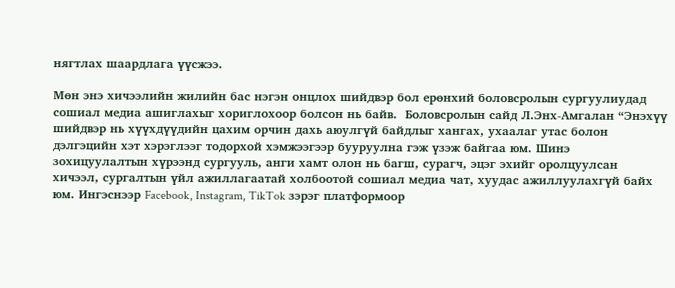нягтлах шаардлага үүсжээ.

Мөн энэ хичээлийн жилийн бас нэгэн онцлох шийдвэр бол ерөнхий боловсролын сургуулиудад сошиал медиа ашиглахыг хориглохоор болсон нь байв.  Боловсролын сайд Л.Энх-Амгалан “Энэхүү шийдвэр нь хүүхдүүдийн цахим орчин дахь аюулгүй байдлыг хангах, ухаалаг утас болон дэлгэцийн хэт хэрэглээг тодорхой хэмжээгээр бууруулна гэж үзэж байгаа юм. Шинэ зохицуулалтын хүрээнд сургууль, анги хамт олон нь багш, сурагч, эцэг эхийг оролцуулсан хичээл, сургалтын үйл ажиллагаатай холбоотой сошиал медиа чат, хуудас ажиллуулахгүй байх юм. Ингэснээр Facebook, Instagram, TikTok зэрэг платформоор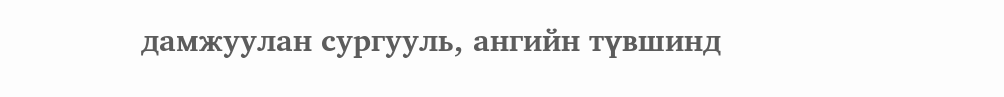дамжуулан сургууль, ангийн түвшинд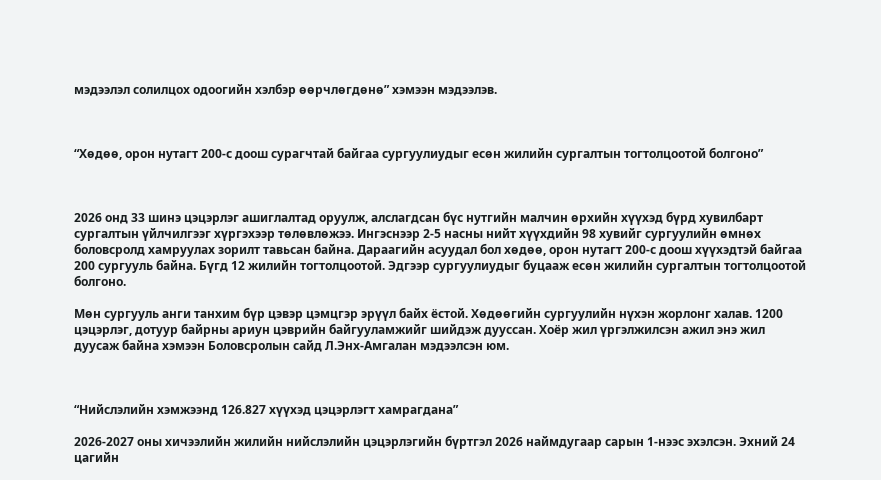мэдээлэл солилцох одоогийн хэлбэр өөрчлөгдөнө” хэмээн мэдээлэв.



“Хөдөө, орон нутагт 200-с доош сурагчтай байгаа сургуулиудыг есөн жилийн сургалтын тогтолцоотой болгоно”



2026 онд 33 шинэ цэцэрлэг ашиглалтад оруулж, алслагдсан бүс нутгийн малчин өрхийн хүүхэд бүрд хувилбарт сургалтын үйлчилгээг хүргэхээр төлөвлөжээ. Ингэснээр 2-5 насны нийт хүүхдийн 98 хувийг сургуулийн өмнөх боловсролд хамруулах зорилт тавьсан байна. Дараагийн асуудал бол хөдөө, орон нутагт 200-с доош хүүхэдтэй байгаа 200 сургууль байна. Бүгд 12 жилийн тогтолцоотой. Эдгээр сургуулиудыг буцааж есөн жилийн сургалтын тогтолцоотой болгоно.

Мөн сургууль анги танхим бүр цэвэр цэмцгэр эрүүл байх ёстой. Хөдөөгийн сургуулийн нүхэн жорлонг халав. 1200 цэцэрлэг, дотуур байрны ариун цэврийн байгууламжийг шийдэж дууссан. Хоёр жил үргэлжилсэн ажил энэ жил дуусаж байна хэмээн Боловсролын сайд Л.Энх-Амгалан мэдээлсэн юм.



“Нийслэлийн хэмжээнд 126.827 хүүхэд цэцэрлэгт хамрагдана”

2026-2027 оны хичээлийн жилийн нийслэлийн цэцэрлэгийн бүртгэл 2026 наймдугаар сарын 1-нээс эхэлсэн. Эхний 24 цагийн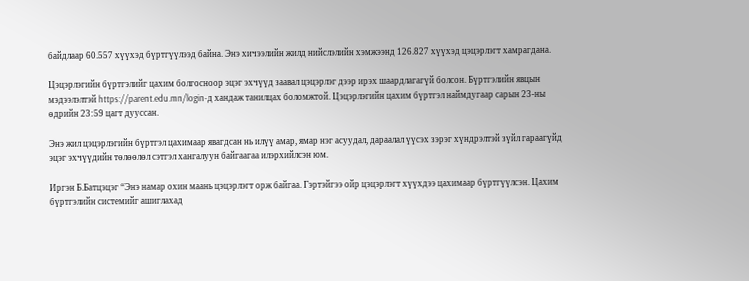байдлаар 60.557 хүүхэд бүртгүүлээд байна. Энэ хичээлийн жилд нийслэлийн хэмжээнд 126.827 хүүхэд цэцэрлэгт хамрагдана.

Цэцэрлэгийн бүртгэлийг цахим болгосноор эцэг эхчүүд заавал цэцэрлэг дээр ирэх шаардлагагүй болсон. Бүртгэлийн явцын мэдээлэлтэй https://parent.edu.mn/login-д хандаж танилцах боломжтой. Цэцэрлэгийн цахим бүртгэл наймдугаар сарын 23-ны өдрийн 23:59 цагт дууссан.

Энэ жил цэцэрлэгийн бүртгэл цахимаар явагдсан нь илүү амар, ямар нэг асуудал, дараалал үүсэх зэрэг хүндрэлтэй зүйл гараагүйд эцэг эхчүүдийн төлөөлөл сэтгэл хангалуун байгаагаа илэрхийлсэн юм.

Иргэн Б.Батцэцэг “Энэ намар охин маань цэцэрлэгт орж байгаа. Гэртэйгээ ойр цэцэрлэгт хүүхдээ цахимаар бүртгүүлсэн. Цахим бүртгэлийн системийг ашиглахад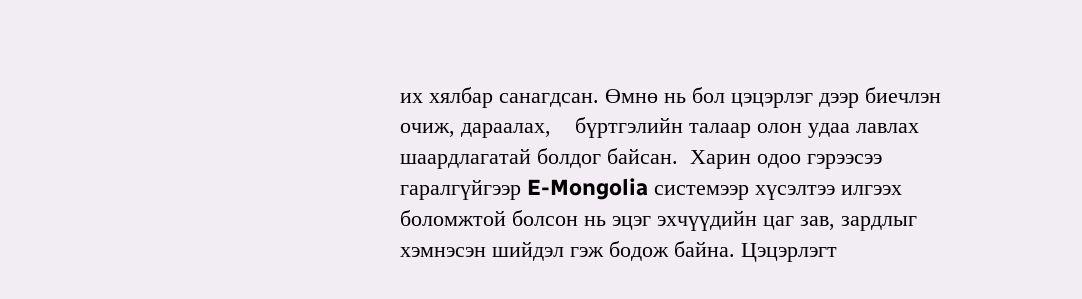их хялбар санагдсан. Өмнө нь бол цэцэрлэг дээр биечлэн очиж, дараалах,    бүртгэлийн талаар олон удаа лавлах шаардлагатай болдог байсан.  Харин одоо гэрээсээ гаралгүйгээр E-Mongolia системээр хүсэлтээ илгээх боломжтой болсон нь эцэг эхчүүдийн цаг зав, зардлыг хэмнэсэн шийдэл гэж бодож байна. Цэцэрлэгт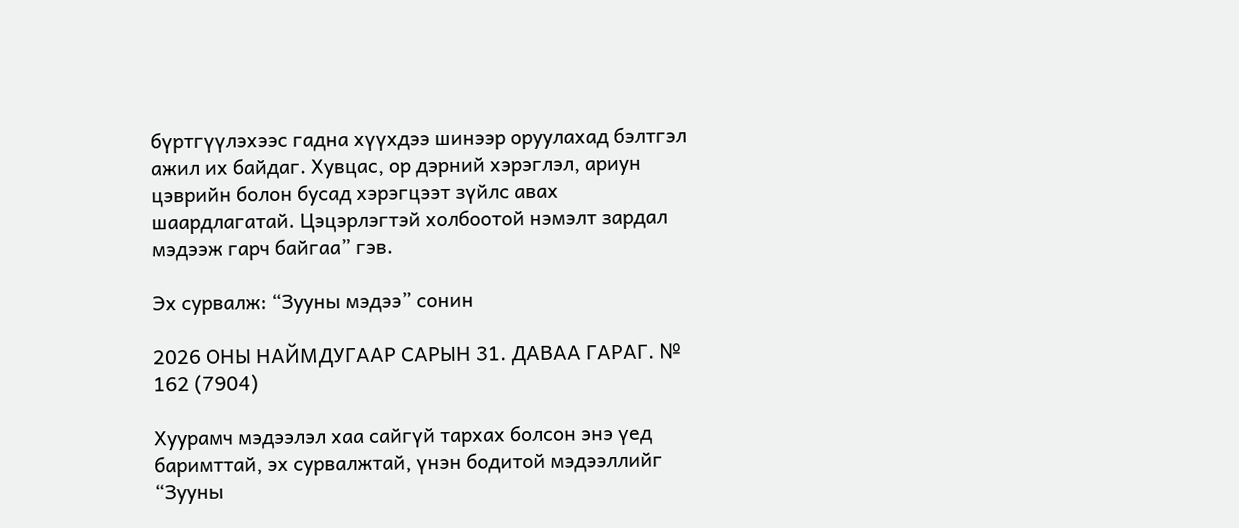бүртгүүлэхээс гадна хүүхдээ шинээр оруулахад бэлтгэл ажил их байдаг. Хувцас, ор дэрний хэрэглэл, ариун цэврийн болон бусад хэрэгцээт зүйлс авах шаардлагатай. Цэцэрлэгтэй холбоотой нэмэлт зардал мэдээж гарч байгаа” гэв.

Эх сурвалж: “Зууны мэдээ” сонин

2026 ОНЫ НАЙМДУГААР САРЫН 31. ДАВАА ГАРАГ. № 162 (7904)

Хуурамч мэдээлэл хаа сайгүй тархах болсон энэ үед баримттай, эх сурвалжтай, үнэн бодитой мэдээллийг “Зууны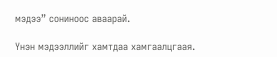мэдээ” сониноос аваарай.

Үнэн мэдээллийг хамтдаа хамгаалцгаая.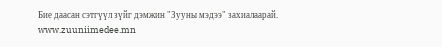Бие даасан сэтгүүл зүйг дэмжин "Зууны мэдээ" захиалаарай. www.zuuniimedee.mn